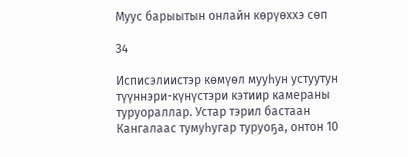Муус барыытын онлайн көрүөххэ сөп

34

Исписэлиистэр көмүөл мууһун устуутун түүннэри-күнүстэри кэтиир камераны туруораллар. Устар тэрил бастаан Кангалаас тумуһугар туруоҕа, онтон 10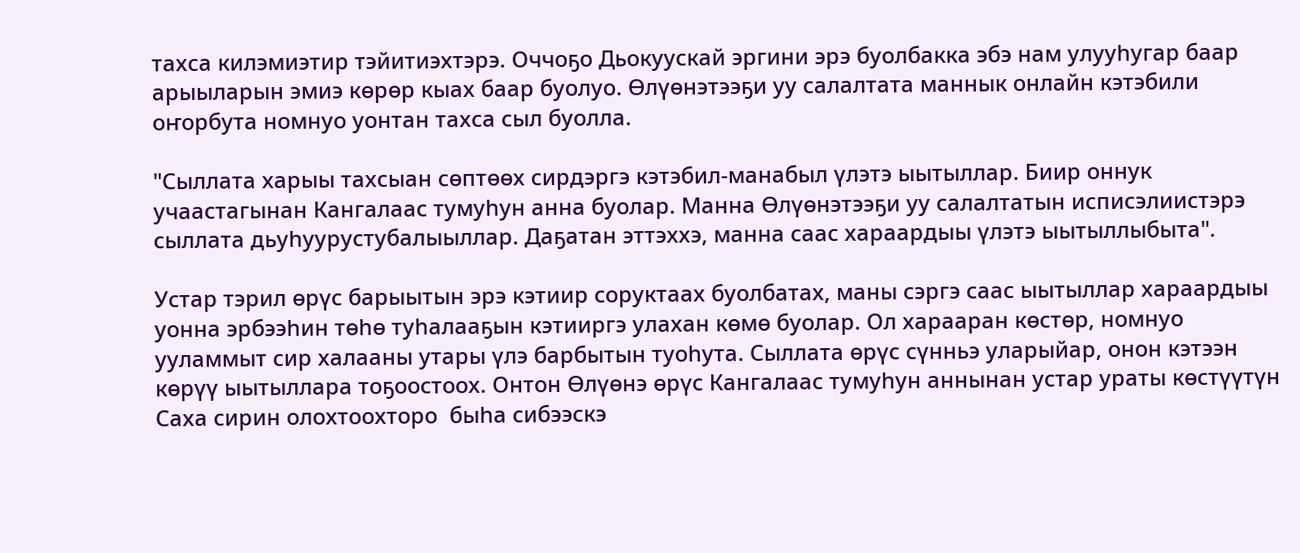тахса килэмиэтир тэйитиэхтэрэ. Оччоҕо Дьокуускай эргини эрэ буолбакка эбэ нам улууһугар баар арыыларын эмиэ көрөр кыах баар буолуо. Өлүөнэтээҕи уу салалтата маннык онлайн кэтэбили оҥорбута номнуо уонтан тахса сыл буолла.

"Сыллата харыы тахсыан сөптөөх сирдэргэ кэтэбил-манабыл үлэтэ ыытыллар. Биир оннук учаастагынан Кангалаас тумуһун анна буолар. Манна Өлүөнэтээҕи уу салалтатын исписэлиистэрэ сыллата дьуһуурустубалыыллар. Даҕатан эттэххэ, манна саас хараардыы үлэтэ ыытыллыбыта".

Устар тэрил өрүс барыытын эрэ кэтиир соруктаах буолбатах, маны сэргэ саас ыытыллар хараардыы уонна эрбээһин төһө туһалааҕын кэтииргэ улахан көмө буолар. Ол харааран көстөр, номнуо ууламмыт сир халааны утары үлэ барбытын туоһута. Сыллата өрүс сүнньэ уларыйар, онон кэтээн көрүү ыытыллара тоҕоостоох. Онтон Өлүөнэ өрүс Кангалаас тумуһун аннынан устар ураты көстүүтүн Саха сирин олохтоохторо  быһа сибээскэ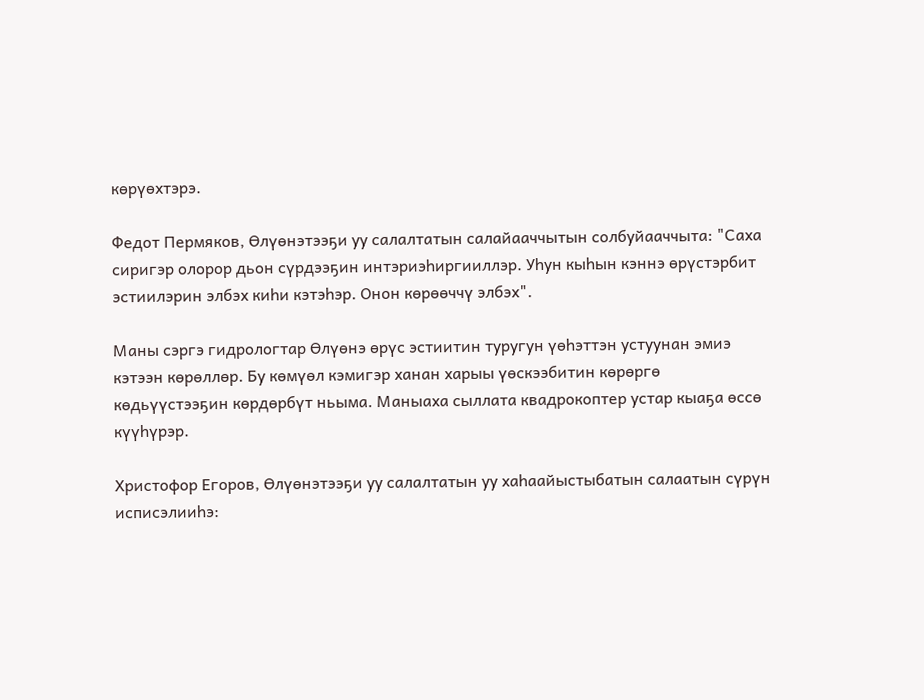көрүөхтэрэ.

Федот Пермяков, Өлүөнэтээҕи уу салалтатын салайааччытын солбуйааччыта: "Саха сиригэр олорор дьон сүрдээҕин интэриэһиргииллэр. Уһун кыһын кэннэ өрүстэрбит эстиилэрин элбэх киһи кэтэһэр. Онон көрөөччү элбэх".

Маны сэргэ гидрологтар Өлүөнэ өрүс эстиитин туругун үөһэттэн устуунан эмиэ кэтээн көрөллөр. Бу көмүөл кэмигэр ханан харыы үөскээбитин көрөргө көдьүүстээҕин көрдөрбүт ньыма. Маныаха сыллата квадрокоптер устар кыаҕа өссө күүһүрэр.

Христофор Егоров, Өлүөнэтээҕи уу салалтатын уу хаһаайыстыбатын салаатын сүрүн исписэлииһэ: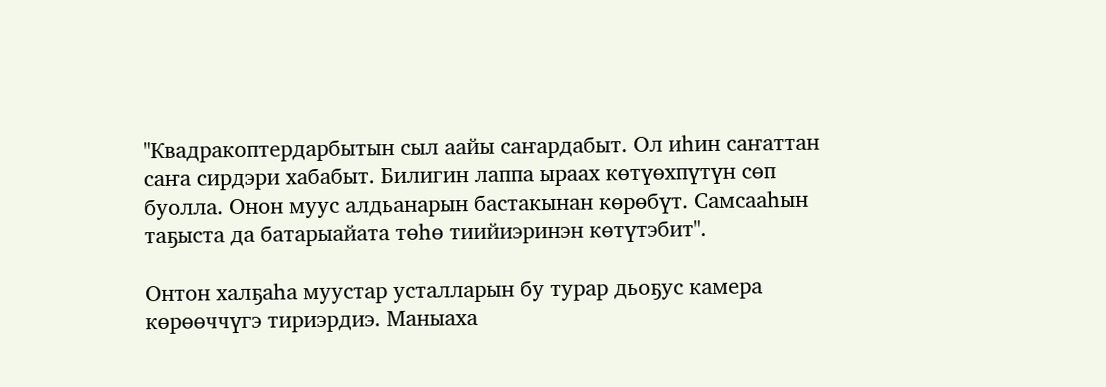"Квадракоптердарбытын сыл аайы саҥардабыт. Ол иһин саҥаттан саҥа сирдэри хабабыт. Билигин лаппа ыраах көтүөхпүтүн сөп буолла. Онон муус алдьанарын бастакынан көрөбүт. Самсааһын таҕыста да батарыайата төһө тиийиэринэн көтүтэбит".

Онтон халҕаһа муустар усталларын бу турар дьоҕус камера көрөөччүгэ тириэрдиэ. Маныаха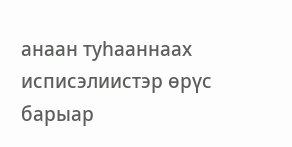анаан туһааннаах исписэлиистэр өрүс барыар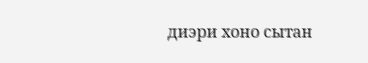диэри хоно сытан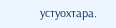устуохтара.